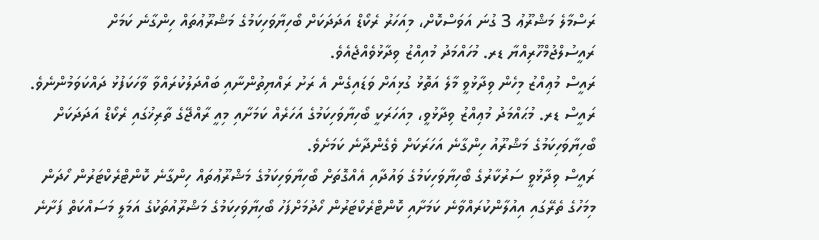ރަސްމާލެ މަޝްރޫޢު 3 ގުނަ އަވަސްކޮށް، މިއަހަރު ރެކޯޑް އަދަދަކަށް ބޯހިޔާވަހިކަމުގެ މަޝްރޫޢުތައް ހިންގާނެ ކަމަށް ރައީސުލްޖުމްހޫރިއްޔާ ޑރ. މުހައްމަދު މުއިއްޒު ވިދާޅުވެއްޖެއެވެ.
ރައީސް މުޢިއްޒު މިހެން ވިދާޅުވީ މާލެ އަތޮޅު ގުޅިއަށް ވަޑައިގެން އެ ރަށު ރައްޔިތުންނާއި ބައްދަލުކުރައްވާ ވާހަކަފުޅު ދައްކަވަމުންނެވެ. ރައީސް ޑރ. މުޙައްމަދު މުޢިއްޒު ވިދާޅުވީ، މިއަހަރަކީ ބޯހިޔާވަހިކަމުގެ އަހަރެއް ކަމަށާއި މިއީ ރާއްޖޭގެ ތާރިޚުގައި ރެކޯޑް އަދަދަކަށް ބޯހިޔާވަހިކަމުގެ މަޝްރޫއު ހިންގާނެ އަހަރަކަށް ވެގެންދާނެ ކަމަށެވެ.
ރައީސް ވިދާޅުވީ ސަރުކާރުގެ ބޯހިޔާވަހިކަމުގެ ވައުދާއި އެއްގޮތަށް ބޯހިޔާވަހިކަމުގެ މަޝްރޫޢުތައް ހިންގާނެ ކޮންޓްރެކްޓަރުން ހޯދަން މިމަހުގެ ތެރޭގައި އިއުލާންކުރައްވާނެ ކަމަށާއި ކޮންޓްރެކްޓަރުން ހޯދުމަށްފަހު ބޯހިޔާވަހިކަމުގެ މަޝްރޫއުތަކުގެ އަމަލީ މަސައްކަތް ފަށާނެ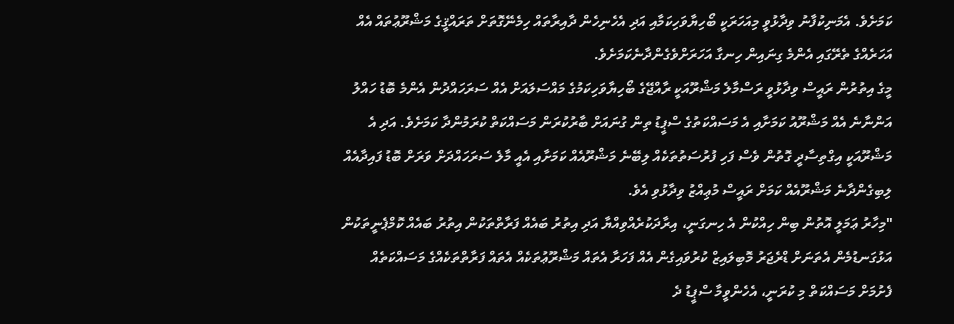ކަމަށެވެ. އެމަނިކުފާނު ވިދާޅުވީ މިއަހަރަކީ ބޯހިޔާވަހިކަމާއި އަދި އެހެނިހެން ދާއިރާތައް ހިމެނޭގޮތަށް ތަރައްޤީގެ މަޝްރޫޢުތައް އެއް އަހަރެއްގެ ތެރޭގައި އެންމެ ގިނައިން ހިނގާ އަހަރަށްވެގެންދާނެކަމަށެވެ.
މީގެ އިތުރުން ރައީސް ވިދާޅުވީ ރަސްމާލެ މަޝްރޫއަކީ ރާއްޖޭގެ ބޯހިޔާވަހިކަމުގެ މައްސަލައަށް އެއް ސަރަހައްދުން އެންމެ ބޮޑު ހައްލު އަންނާނެ އެއް މަޝްރޫއު ކަމަށާއި އެ މަސައްކަތުގެ ސްޕީޑު ތިން ގުނައަށް ބާރުކުރަން މަސައްކަތް ކުރަމުންދާ ކަމަށެވެ. އަދި އެ މަޝްރޫއަކީ އިގްތިސާދީ ގޮތުން ވެސް ފަހި ފުރުސަތުތަކެއް ލިބޭނެ މަޝްރޫއެއް ކަމަށާއި އެއީ މާލެ ސަރަހައްދަށް ވަރަށް ބޮޑު ފައިދާއެއް ލިބިގެންދާނެ މަޝްރޫއެއް ކަމަށް ރައީސް މުޢިއްޒު ވިދާޅުވި އެވެ.
"މިހާރު ޢަމަލީ އޮތުން ބިން ހިއްކުން އެ ހިނގަނީ، އިރާދަކުރެއްވިއްޔާ އަދި އިތުރު ބައެއް ފަރާތްތަކުން އިތުރު ބައެއް ކޮމްޕެނީތަކުން އަޅުގަނޑުމެން އެތަނަށް ޑްރެޖަރު މޮބިލައިޒް ކުރުވައިގެން އެއް ފަހަރާ އެތައް މަޝްރޫޢުތަކެއް އެތައް ފަރާތްތަކެއްގެ މަސައްކަތެއް ފެށުމަށް މަސައްކަތް މި ކުރަނީ، އެހެންވީމާ ސްޕީޑު ދެ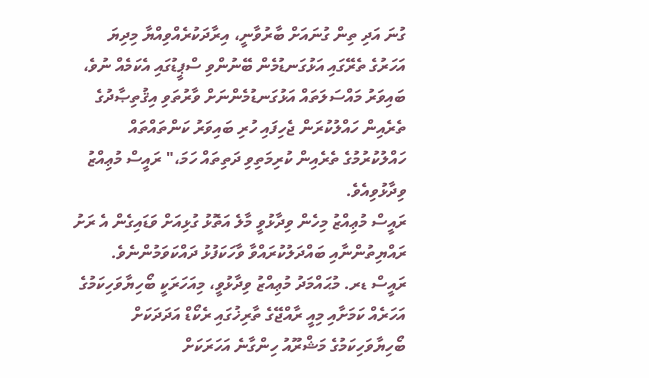ގުނަ އަދި ތިން ގުނައަށް ބާރުވާނީ، އިރާދަކުރެއްވިއްޔާ މިދިޔަ އަހަރުގެ ތެރޭގައި އަޅުގަނޑުމެން ބޭނުންވި ސްޕީޑުގައި އެކަމެއް ނުވެ، ބައިވަރު މައްސަލަތައް އަޅުގަނޑުމެންނަށް ވާރުތަވި އިޤުތިޞާދުގެ ތެރެއިން ހައްލުކުރަން ޖެހިފައި ހުރި ބައިވަރު ކަންތައްތައް ހައްލުކުރުމުގެ ތެރެއިން ކުރިމަތިވި ދަތިތައް ހަމަ،" ރައީސް މުޢިއްޒު ވިދާޅުވިއެވެ.
ރައީސް މުޢިއްޒު މިހެން ވިދާޅުވީ މާލެ އަތޮޅު ގުޅިއަށް ވަޑައިގެން އެ ރަށު ރައްޔިތުންނާއި ބައްދަލުކުރައްވާ ވާހަކަފުޅު ދައްކަވަމުންނެވެ. ރައީސް ޑރ. މުޙައްމަދު މުޢިއްޒު ވިދާޅުވީ، މިއަހަރަކީ ބޯހިޔާވަހިކަމުގެ އަހަރެއް ކަމަށާއި މިއީ ރާއްޖޭގެ ތާރިޚުގައި ރެކޯޑް އަދަދަކަށް ބޯހިޔާވަހިކަމުގެ މަޝްރޫއު ހިންގާނެ އަހަރަކަށް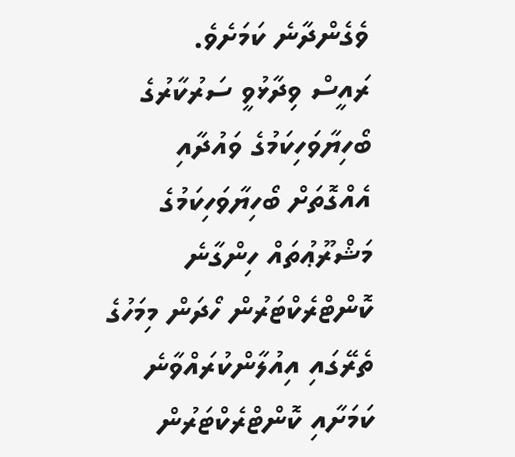ވެގެންދާނެ ކަމަށެވެ.
ރައީސް ވިދާޅުވީ ސަރުކާރުގެ ބޯހިޔާވަހިކަމުގެ ވައުދާއި އެއްގޮތަށް ބޯހިޔާވަހިކަމުގެ މަޝްރޫޢުތައް ހިންގާނެ ކޮންޓްރެކްޓަރުން ހޯދަން މިމަހުގެ ތެރޭގައި އިއުލާންކުރައްވާނެ ކަމަށާއި ކޮންޓްރެކްޓަރުން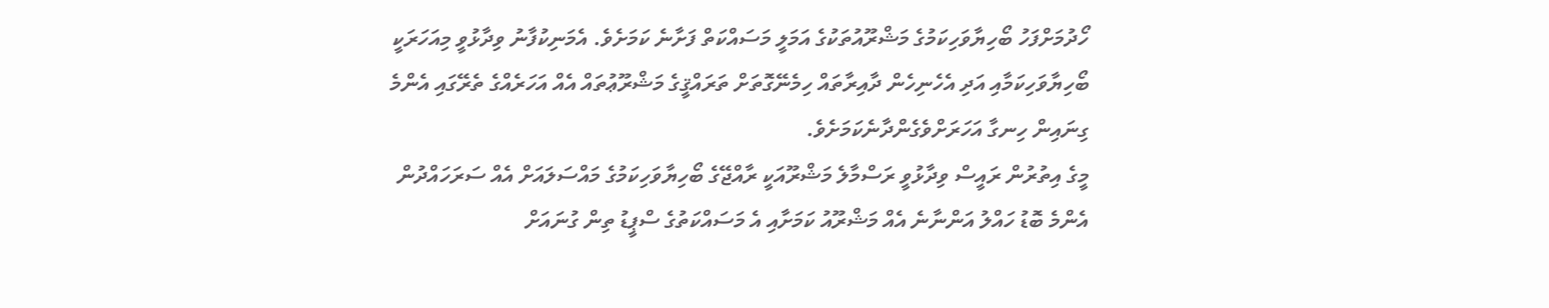ހޯދުމަށްފަހު ބޯހިޔާވަހިކަމުގެ މަޝްރޫއުތަކުގެ އަމަލީ މަސައްކަތް ފަށާނެ ކަމަށެވެ. އެމަނިކުފާނު ވިދާޅުވީ މިއަހަރަކީ ބޯހިޔާވަހިކަމާއި އަދި އެހެނިހެން ދާއިރާތައް ހިމެނޭގޮތަށް ތަރައްޤީގެ މަޝްރޫޢުތައް އެއް އަހަރެއްގެ ތެރޭގައި އެންމެ ގިނައިން ހިނގާ އަހަރަށްވެގެންދާނެކަމަށެވެ.
މީގެ އިތުރުން ރައީސް ވިދާޅުވީ ރަސްމާލެ މަޝްރޫއަކީ ރާއްޖޭގެ ބޯހިޔާވަހިކަމުގެ މައްސަލައަށް އެއް ސަރަހައްދުން އެންމެ ބޮޑު ހައްލު އަންނާނެ އެއް މަޝްރޫއު ކަމަށާއި އެ މަސައްކަތުގެ ސްޕީޑު ތިން ގުނައަށް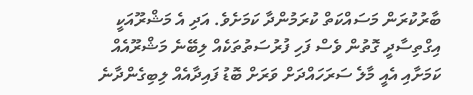ބާރުކުރަން މަސައްކަތް ކުރަމުންދާ ކަމަށެވެ. އަދި އެ މަޝްރޫއަކީ އިގްތިސާދީ ގޮތުން ވެސް ފަހި ފުރުސަތުތަކެއް ލިބޭނެ މަޝްރޫއެއް ކަމަށާއި އެއީ މާލެ ސަރަހައްދަށް ވަރަށް ބޮޑު ފައިދާއެއް ލިބިގެންދާނެ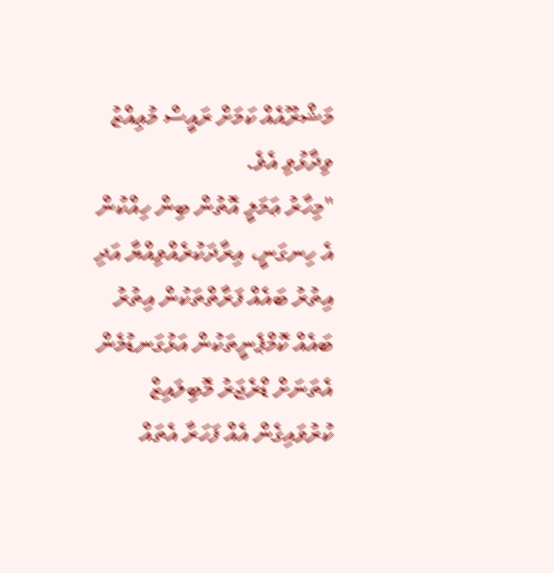މަޝްރޫއެއް ކަމަށް ރައީސް މުޢިއްޒު ވިދާޅުވި އެވެ.
"މިހާރު ޢަމަލީ އޮތުން ބިން ހިއްކުން އެ ހިނގަނީ، އިރާދަކުރެއްވިއްޔާ އަދި އިތުރު ބައެއް ފަރާތްތަކުން އިތުރު ބައެއް ކޮމްޕެނީތަކުން އަޅުގަނޑުމެން އެތަނަށް ޑްރެޖަރު މޮބިލައިޒް ކުރުވައިގެން އެއް ފަހަރާ އެތައް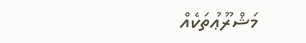މަޝްރޫޢުތަކެއް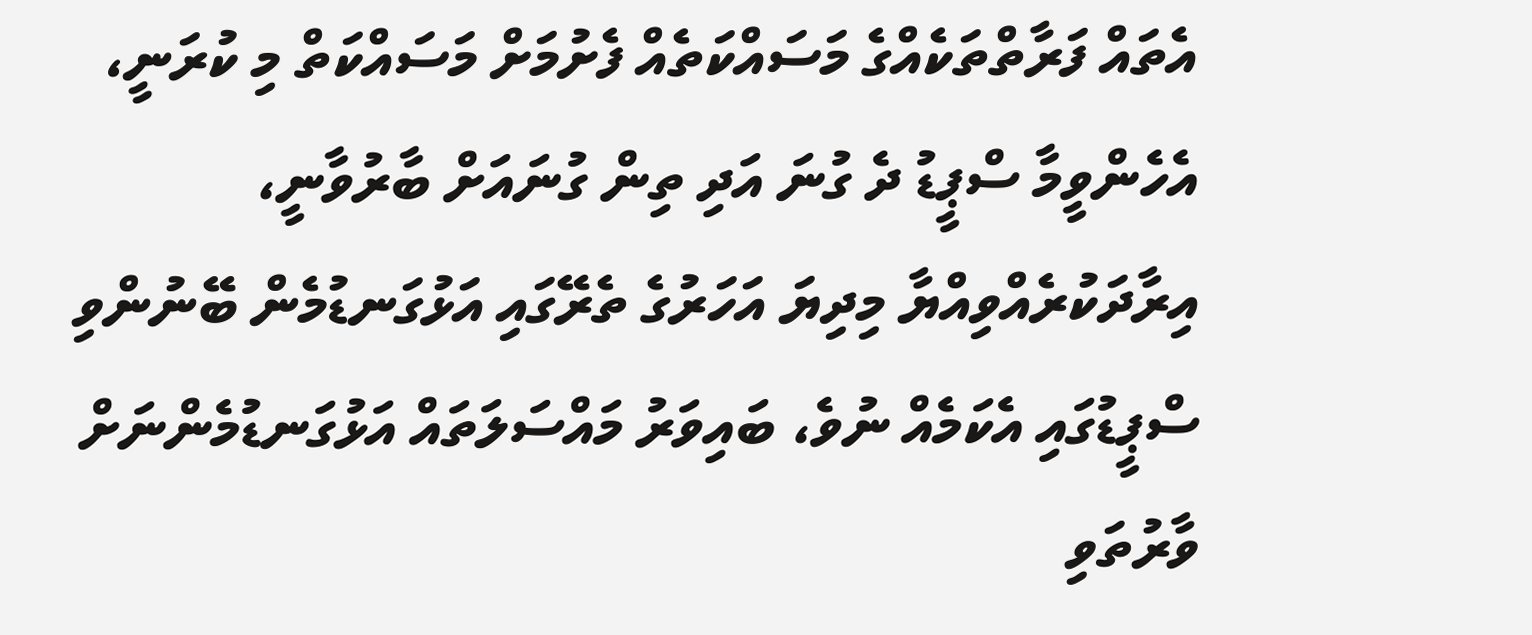އެތައް ފަރާތްތަކެއްގެ މަސައްކަތެއް ފެށުމަށް މަސައްކަތް މި ކުރަނީ، އެހެންވީމާ ސްޕީޑު ދެ ގުނަ އަދި ތިން ގުނައަށް ބާރުވާނީ، އިރާދަކުރެއްވިއްޔާ މިދިޔަ އަހަރުގެ ތެރޭގައި އަޅުގަނޑުމެން ބޭނުންވި ސްޕީޑުގައި އެކަމެއް ނުވެ، ބައިވަރު މައްސަލަތައް އަޅުގަނޑުމެންނަށް ވާރުތަވި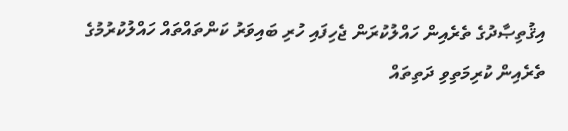އިޤުތިޞާދުގެ ތެރެއިން ހައްލުކުރަން ޖެހިފައި ހުރި ބައިވަރު ކަންތައްތައް ހައްލުކުރުމުގެ ތެރެއިން ކުރިމަތިވި ދަތިތައް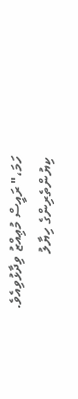ހަމަ،" ރައީސް މުޢިއްޒު ވިދާޅުވިއެވެ.
ކިޔުންތެރިންގެ ހިޔާލު